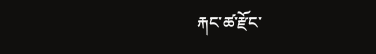རྐང་ཚ་རྫོང་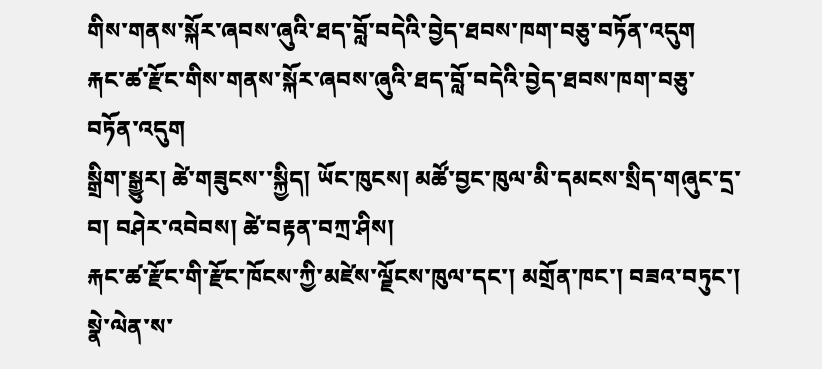གིས་གནས་སྐོར་ཞབས་ཞུའི་ཐད་བློ་བདེའི་བྱེད་ཐབས་ཁག་བཅུ་བཏོན་འདུག
རྐང་ཚ་རྫོང་གིས་གནས་སྐོར་ཞབས་ཞུའི་ཐད་བློ་བདེའི་བྱེད་ཐབས་ཁག་བཅུ་བཏོན་འདུག
སྒྲིག་སྒྱུར། ཚེ་གཟུངས་་སྐྱིད། ཡོང་ཁུངས། མཚོ་བྱང་ཁུལ་མི་དམངས་སྲིད་གཞུང་དྲ་བ། བཤེར་འབེབས། ཚེ་བརྟན་བཀྲ་ཤིས།
རྐང་ཚ་རྫོང་གི་རྫོང་ཁོངས་ཀྱི་མཛེས་ལྗོངས་ཁུལ་དང་། མགྲོན་ཁང་། བཟའ་བཏུང་། སྣེ་ལེན་ས་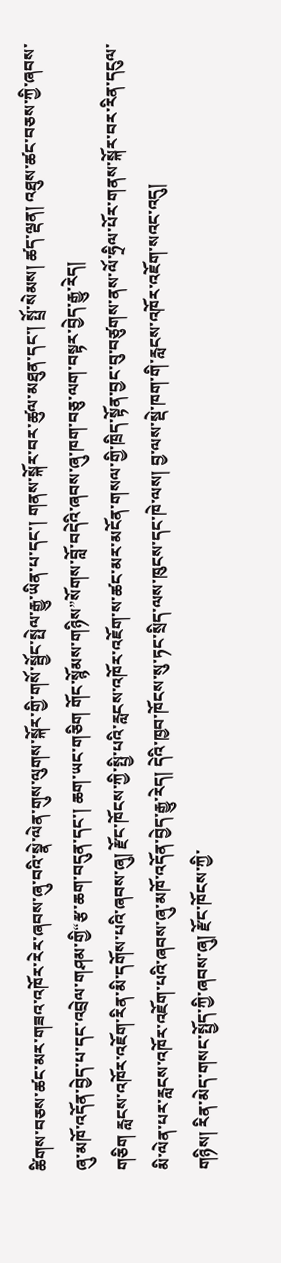ཚིགས་བཅས་ཚང་མར་གཟའ་འཁོར་རེར་ཞབས་ཞུ་བའི་སྣེ་ལེན་གུས་ལུགས་སྐོར་གྱི་གསོ་སྦྱོང་སྤེལ་རྒྱུ་ཡིན་པ་དང་། གནས་སྐོར་བར་ཚུལ་མཐུན་དང་། སྤྲོ་སེམས། ཚད་ལྡན། འཐུས་ཚང་བཅས་ཀྱི་ཞབས་ཞུ་མཁོ་འདོན་བྱེད་པ་དང་འབྲེལ་གཤམ་གྱི“རྩ་ཆག་བདུན་དང་། ཆག་ཡང་གཅིག གོང་སྙོམས་གཉིས”སོགས་བློ་བདེའི་ཞབས་ཞུ་ཁག་བཅུ་ལག་བསྟར་བྱེད་རྒྱུ་རེད།
གཅིག རླངས་འཁོར་འཇོག་རིན་མི་དགོས་པའི་ཞབས་ཞུ། རྫོང་ཁོངས་ཀྱི་སྤྱི་པའི་རླངས་འཁོར་འཇོག་ས་ཚང་མར་མངོན་གསལ་གྱི་ཁྲིད་སྟོན་བྱང་བུ་བཙུགས་ནས་ལོ་ཧྲིལ་པོར་གནས་སྐོར་བར་རིན་དངུལ་མི་ལེན་པར་རླངས་འཁོར་འཇོག་པའི་ཞབས་ཞུ་མཁོ་འདོན་བྱེད་རྒྱུ་རེད། དེའི་ཁྱབ་ཁོངས་སུ་ཏང་སྲིད་ལས་ཁུངས་དང་ཁེ་ལས། བྱ་ལས་སྡེ་ཁག་གི་རླངས་འཁོར་འཇོག་སའང་འདུ།
གཉིས། རིན་མེད་གསང་སྤྱོད་ཀྱི་ཞབས་ཞུ། རྫོང་ཁོངས་ཀྱི་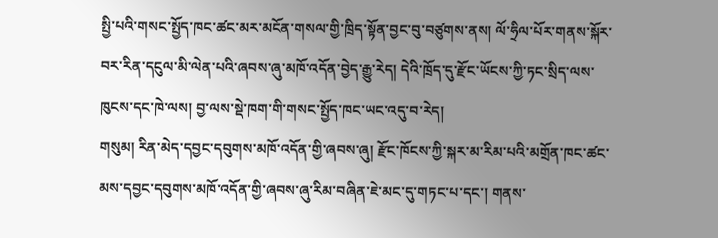སྤྱི་པའི་གསང་སྤྱོད་ཁང་ཚང་མར་མངོན་གསལ་གྱི་ཁྲིད་སྟོན་བྱང་བུ་བཙུགས་ནས། ལོ་ཧྲིལ་པོར་གནས་སྐོར་བར་རིན་དངུལ་མི་ལེན་པའི་ཞབས་ཞུ་མཁོ་འདོན་བྱེད་རྒྱུ་རེད། དེའི་ཁྲོད་དུ་རྫོང་ཡོངས་ཀྱི་ཏང་སྲིད་ལས་ཁུངས་དང་ཁེ་ལས། བྱ་ལས་སྡེ་ཁག་གི་གསང་སྤྱོད་ཁང་ཡང་འདུ་བ་རེད།
གསུམ། རིན་མེད་དབྱང་དབུགས་མཁོ་འདོན་གྱི་ཞབས་ཞུ། རྫོང་ཁོངས་ཀྱི་སྐར་མ་རིམ་པའི་མགྲོན་ཁང་ཚང་མས་དབྱང་དབུགས་མཁོ་འདོན་གྱི་ཞབས་ཞུ་རིམ་བཞིན་ཇེ་མང་དུ་གཏང་པ་དང་། གནས་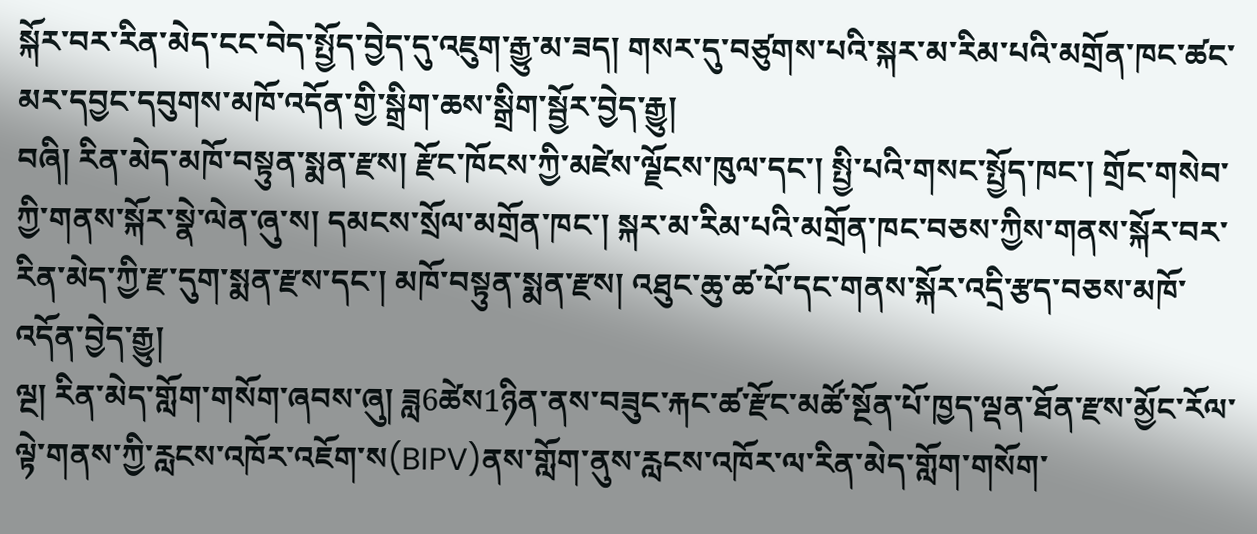སྐོར་བར་རིན་མེད་ངང་བེད་སྤྱོད་བྱེད་དུ་འཇུག་རྒྱུ་མ་ཟད། གསར་དུ་བཙུགས་པའི་སྐར་མ་རིམ་པའི་མགྲོན་ཁང་ཚང་མར་དབྱང་དབུགས་མཁོ་འདོན་གྱི་སྒྲིག་ཆས་སྒྲིག་སྦྱོར་བྱེད་རྒྱུ།
བཞི། རིན་མེད་མཁོ་བསྟུན་སྨན་རྫས། རྫོང་ཁོངས་ཀྱི་མཛེས་ལྗོངས་ཁུལ་དང་། སྤྱི་པའི་གསང་སྤྱོད་ཁང་། གྲོང་གསེབ་ཀྱི་གནས་སྐོར་སྣེ་ལེན་ཞུ་ས། དམངས་སྲོལ་མགྲོན་ཁང་། སྐར་མ་རིམ་པའི་མགྲོན་ཁང་བཅས་ཀྱིས་གནས་སྐོར་བར་རིན་མེད་ཀྱི་རྫ་དུག་སྨན་རྫས་དང་། མཁོ་བསྟུན་སྨན་རྫས། འཐུང་ཆུ་ཚ་པོ་དང་གནས་སྐོར་འདྲི་རྩད་བཅས་མཁོ་འདོན་བྱེད་རྒྱུ།
ལྔ། རིན་མེད་གློག་གསོག་ཞབས་ཞུ། ཟླ6ཚེས1ཉིན་ནས་བཟུང་རྐང་ཚ་རྫོང་མཚོ་སྔོན་པོ་ཁྱད་ལྡན་ཐོན་རྫས་མྱོང་རོལ་ལྟེ་གནས་ཀྱི་རླངས་འཁོར་འཇོག་ས(BIPV)ནས་གློག་ནུས་རླངས་འཁོར་ལ་རིན་མེད་གློག་གསོག་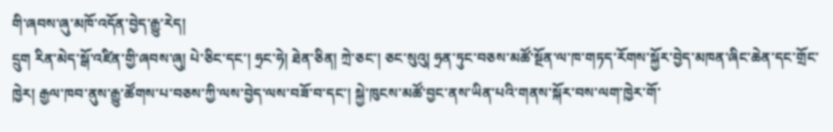གི་ཞབས་ཞུ་མཁོ་འདོན་བྱེད་རྒྱུ་རེད།
དྲུག རིན་མེད་སྒོ་འཛིན་གྱི་ཞབས་ཞུ། པེ་ཅིང་དང་། ཧྲང་ཧེ། ཐེན་ཅིན། ཀྲེ་ཅང་། ཅང་སུའུ། ཧྲན་ཏུང་བཅས་མཚོ་སྔོན་ལ་ཁ་གཏད་རོགས་སྐྱོར་བྱེད་མཁན་ཞིང་ཆེན་དང་གྲོང་ཁྱེར། རྒྱལ་ཁབ་ནུས་རྒྱུ་ཚོགས་པ་བཅས་ཀྱི་ལས་བྱེད་ལས་བཟོ་བ་དང་། སྐྱེ་ཁུངས་མཚོ་བྱང་ནས་ཡིན་པའི་གནས་སྐོར་བས་ལག་ཁྱེར་གོ་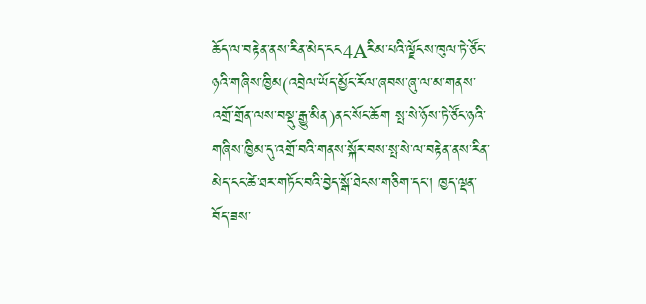ཆོད་ལ་བརྟེན་ནས་རིན་མེད་ངང4Aརིམ་པའི་ལྗོངས་ཁུལ་ཏེ་ཙོང་ཉའི་གཞིས་ཁྱིམ(འབྲེལ་ཡོད་མྱོང་རོལ་ཞབས་ཞུ་ལ་མ་གནས་འགྲོ་གྲོན་ལས་བསྡུ་རྒྱུ་མིན)ནང་སོང་ཆོག སྤ་སེ་ཉོས་ཏེ་ཙོང་ཉའི་གཞིས་ཁྱིམ་དུ་འགྲོ་བའི་གནས་སྐོར་བས་སྤ་སེ་ལ་བརྟེན་ནས་རིན་མེད་ངང་ཚེ་ཐར་གཏོང་བའི་བྱེད་སྒོ་ཐེངས་གཅིག་དང་། ཁྱད་ལྡན་བོད་ཟས་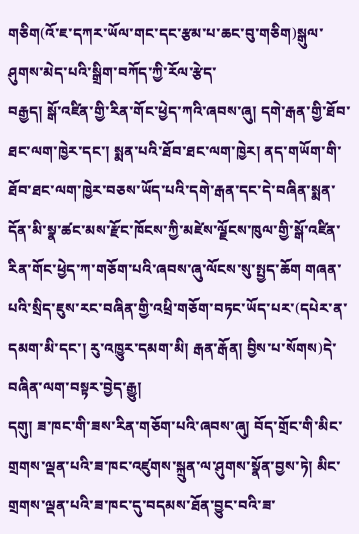གཅིག(འོ་ཇ་དཀར་ཡོལ་གང་དང་རྩམ་པ་ཆང་བུ་གཅིག)སྒུལ་ཤུགས་མེད་པའི་སྒྲིག་བཀོད་ཀྱི་རོལ་རྩེད་
བརྒྱད། སྒོ་འཛིན་གྱི་རིན་གོང་ཕྱེད་ཀའི་ཞབས་ཞུ། དགེ་རྒན་གྱི་ཐོབ་ཐང་ལག་ཁྱེར་དང་། སྨན་པའི་ཐོབ་ཐང་ལག་ཁྱེར། ནད་གཡོག་གི་ཐོབ་ཐང་ལག་ཁྱེར་བཅས་ཡོད་པའི་དགེ་རྒན་དང་དེ་བཞིན་སྨན་དོན་མི་སྣ་ཚང་མས་རྫོང་ཁོངས་ཀྱི་མཛེས་ལྗོངས་ཁུལ་གྱི་སྒོ་འཛིན་རིན་གོང་ཕྱེད་ཀ་གཅོག་པའི་ཞབས་ཞུ་ལོངས་སུ་སྤྱད་ཆོག གཞན་པའི་སྲིད་ཇུས་རང་བཞིན་གྱི་འཕྲི་གཅོག་བཏང་ཡོད་པར་(དཔེར་ན་དམག་མི་དང་། རུ་འཁྱུར་དམག་མི། རྒན་རྒོན། བྱིས་པ་སོགས)དེ་བཞིན་ལག་བསྟར་བྱེད་རྒྱུ།
དགུ། ཟ་ཁང་གི་ཟས་རིན་གཅོག་པའི་ཞབས་ཞུ། བོད་གྲོང་གི་མིང་གྲགས་ལྡན་པའི་ཟ་ཁང་འཛུགས་སྐྲུན་ལ་ཤུགས་སྣོན་བྱས་ཏེ། མིང་གྲགས་ལྡན་པའི་ཟ་ཁང་དུ་བདམས་ཐོན་བྱུང་བའི་ཟ་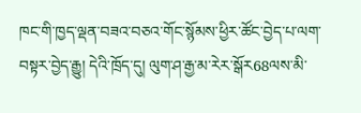ཁང་གི་ཁྱད་ལྡན་བཟའ་བཅའ་གོང་སྙོམས་ཕྱིར་ཚོང་བྱེད་པ་ལག་བསྟར་བྱེད་རྒྱུ། དེའི་ཁྲོད་དུ། ལུག་ཤ་རྒྱ་མ་རེར་སྒོར68ལས་མི་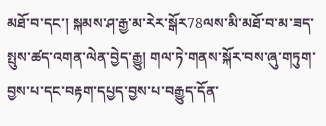མཐོ་བ་དང་། སྐམས་ཤ་རྒྱ་མ་རེར་སྒོར78ལས་མི་མཐོ་བ་མ་ཟད་སྤུས་ཚད་འགན་ལེན་བྱེད་རྒྱུ། གལ་ཏེ་གནས་སྐོར་བས་ཞུ་གཏུག་བྱས་པ་དང་བརྟག་དཔྱད་བྱས་པ་བརྒྱུད་དོན་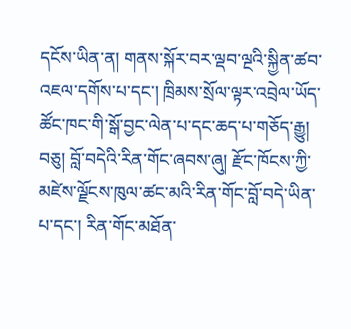དངོས་ཡིན་ན། གནས་སྐོར་བར་ལྡབ་ལྔའི་སྐྱིན་ཚབ་འཇལ་དགོས་པ་དང་། ཁྲིམས་སྲོལ་ལྟར་འབྲེལ་ཡོད་ཚོང་ཁང་གི་སྒོ་བྱང་ལེན་པ་དང་ཆད་པ་གཅོད་རྒྱུ།
བཅུ། བློ་བདེའི་རིན་གོང་ཞབས་ཞུ། རྫོང་ཁོངས་ཀྱི་མཛེས་ལྗོངས་ཁུལ་ཚང་མའི་རིན་གོང་བློ་བདེ་ཡིན་པ་དང་། རིན་གོང་མཐོན་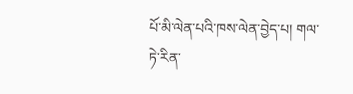པོ་མི་ལེན་པའི་ཁས་ལེན་བྱེད་པ། གལ་ཏེ་རིན་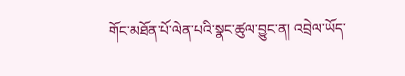གོང་མཐོན་པོ་ལེན་པའི་སྣང་ཚུལ་བྱུང་ན། འབྲེལ་ཡོད་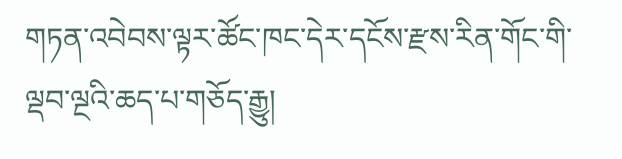གཏན་འབེབས་ལྟར་ཚོང་ཁང་དེར་དངོས་རྫས་རིན་གོང་གི་ལྡབ་ལྔའི་ཆད་པ་གཅོད་རྒྱུ།